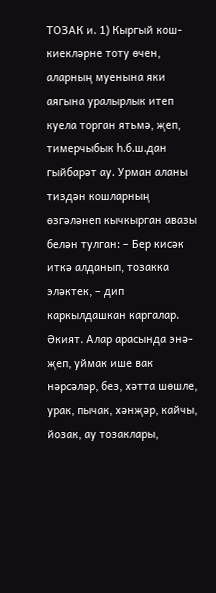ТОЗАК и. 1) Кыргый кош-киекләрне тоту өчен, аларның муенына яки аягына уралырлык итеп куела торган ятьмә, җеп, тимерчыбык һ.б.ш.дан гыйбарәт ау. Урман аланы тиздән кошларның өзгәләнеп кычкырган авазы белән тулган: – Бер кисәк иткә алданып, тозакка эләктек, – дип каркылдашкан каргалар. Әкият. Алар арасында энә-җеп, уймак ише вак нәрсәләр, без, хәтта шөшле, урак, пычак, хәнҗәр, кайчы, йозак, ау тозаклары,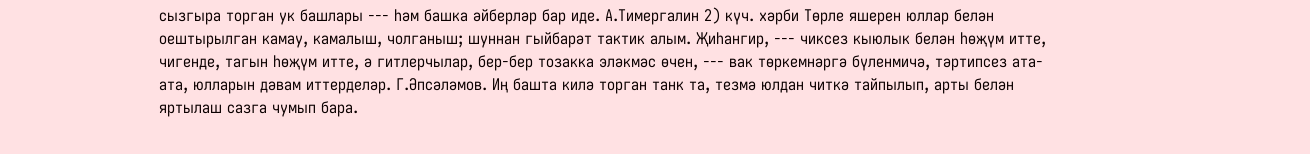сызгыра торган ук башлары --- һәм башка әйберләр бар иде. А.Тимергалин 2) күч. хәрби Төрле яшерен юллар белән оештырылган камау, камалыш, чолганыш; шуннан гыйбарәт тактик алым. Җиһангир, --- чиксез кыюлык белән һөҗүм итте, чигенде, тагын һөҗүм итте, ә гитлерчылар, бер-бер тозакка эләкмәс өчен, --- вак төркемнәргә бүленмичә, тәртипсез ата-ата, юлларын дәвам иттерделәр. Г.Әпсәләмов. Иң башта килә торган танк та, тезмә юлдан читкә тайпылып, арты белән яртылаш сазга чумып бара.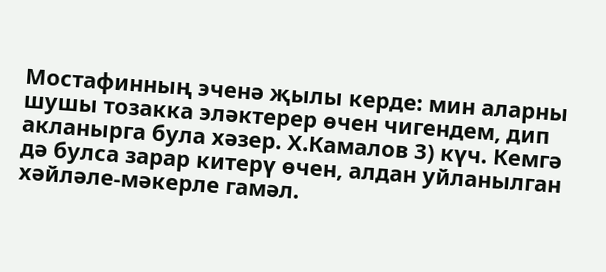Мостафинның эченә җылы керде: мин аларны шушы тозакка эләктерер өчен чигендем, дип акланырга була хәзер. Х.Камалов 3) күч. Кемгә дә булса зарар китерү өчен, алдан уйланылган хәйләле-мәкерле гамәл.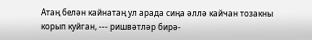Атаң белән кайнатаң ул арада сиңа әллә кайчан тозакны корып куйган, --- ришвәтләр бирә-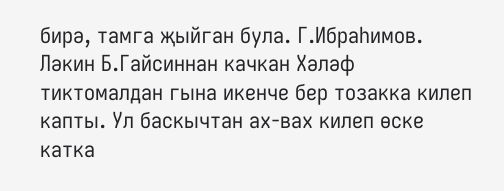бирә, тамга җыйган була. Г.Ибраһимов. Ләкин Б.Гайсиннан качкан Хәләф тиктомалдан гына икенче бер тозакка килеп капты. Ул баскычтан ах-вах килеп өске катка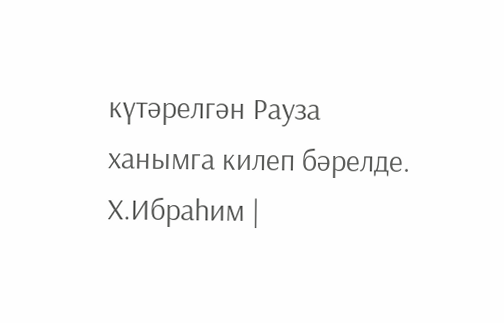күтәрелгән Рауза ханымга килеп бәрелде. Х.Ибраһим |